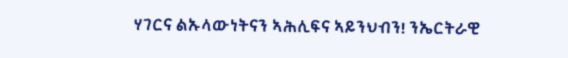ሃገርና ልኡላውነትናን ኣሕሊፍና ኣይንህብን! ንኤርትራዊ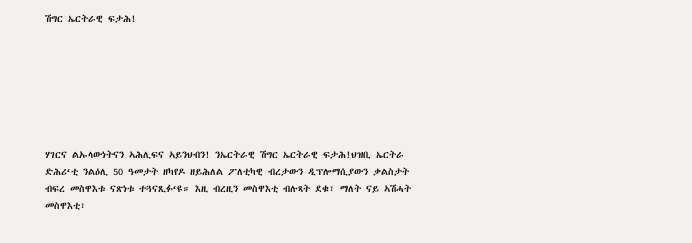ሽግር ኤርትራዊ ፍታሕ!







ሃገርና ልኡላውነትናን ኣሕሊፍና ኣይንህብን! ንኤርትራዊ ሽግር ኤርትራዊ ፍታሕ!ህዝቢ ኤርትራ ድሕሪ‘ቲ ንልዕሊ 50 ዓመታት ዘካየዶ ዘይሕለል ፖለቲካዊ ብረታውን ዲፕሎማሲያውን ቃልስታት ብፍረ መስዋእቱ ናጽነቱ ተጓናጺፉ‘ዩ። እዚ ብረዚን መስዋእቲ ብሉጻት ደቁ፣ ማለት ናይ ኣሽሓት መስዋእቲ፣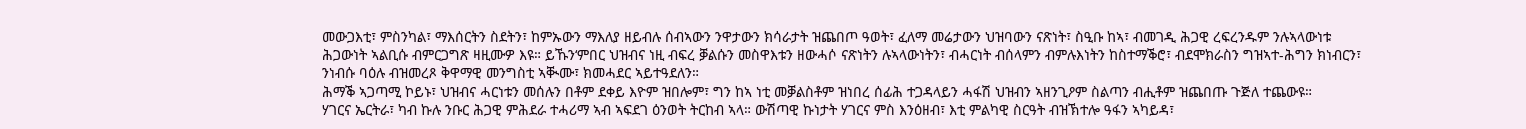መውጋእቲ፣ ምስንካል፣ ማእሰርትን ስደትን፣ ከምኡውን ማእለያ ዘይብሉ ሰብኣውን ንዋታውን ክሳራታት ዝጨበጦ ዓወት፣ ፈለማ መሬታውን ህዝባውን ናጽነት፣ ስዒቡ ከኣ፣ ብመገዲ ሕጋዊ ረፍረንዱም ንሉኣላውነቱ ሕጋውነት ኣልቢሱ ብምርጋግጽ ዛዚሙዎ እዩ። ይኹን‘ምበር ህዝብና ነዚ ብፍረ ቓልሱን መስዋእቱን ዘውሓሶ ናጽነትን ሉኣላውነትን፣ ብሓርነት ብሰላምን ብምሉእነትን ከስተማቕሮ፣ ብደሞክራስን ግዝኣተ-ሕግን ክነብርን፣ ንነብሱ ባዕሉ ብዝመረጾ ቅዋማዊ መንግስቲ ኣቚሙ፣ ክመሓደር ኣይተዓደለን።
ሕማቕ ኣጋጣሚ ኮይኑ፣ ህዝብና ሓርነቱን መሰሉን በቶም ደቀይ እዮም ዝበሎም፣ ግን ከኣ ነቲ መቓልስቶም ዝነበረ ሰፊሕ ተጋዳላይን ሓፋሽ ህዝብን ኣዘንጊዖም ስልጣን ብሒቶም ዝጨበጡ ጉጅለ ተጨውዩ።
ሃገርና ኤርትራ፣ ካብ ኩሉ ንቡር ሕጋዊ ምሕደራ ተሓሪማ ኣብ ኣፍደገ ዕንወት ትርከብ ኣላ። ውሽጣዊ ኩነታት ሃገርና ምስ እንዕዘብ፣ እቲ ምልካዊ ስርዓት ብዝኽተሎ ዓፋን ኣካይዳ፣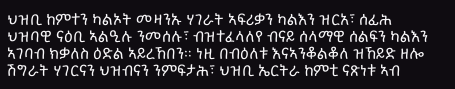ህዝቢ ከምተን ካልኦት መዛንኡ ሃገራት ኣፍሪቃን ካልእን ዝርአ፣ ሰፊሕ ህዝባዊ ናዕቢ ኣልዒሉ ንመሰሉ፣ ብዝተፈላለየ ብናይ ሰላማዊ ሰልፍን ካልእን ኣገባብ ክቃለስ ዕድል ኣይረኸበን። ነዚ በብዕለቱ እናኣንቆልቆለ ዝኸይድ ዘሎ ሽግራት ሃገርናን ህዝብናን ንምፍታሕ፣ ህዝቢ ኤርትራ ከምቲ ናጽነቱ ኣብ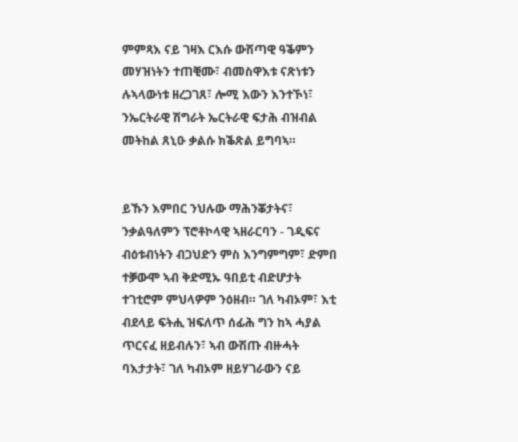ምምጻእ ናይ ገዛእ ርእሱ ውሽጣዊ ዓቕምን መሃዝነትን ተጠቒሙ፣ ብመስዋእቱ ናጽነቱን ሉኣላውነቱ ዘረጋገጸ፣ ሎሚ እውን እንተኾነ፣ ንኤርትራዊ ሽግራት ኤርትራዊ ፍታሕ ብዝብል መትከል ጸኒዑ ቃልሱ ክቕጽል ይግባኣ።


ይኹን እምበር ንህሉው ማሕንቖታትና፣ ንቃልዓለምን ፕሮቶኮላዊ ኣዘራርባን - ገዲፍና ብዕቱብነትን ብጋህድን ምስ እንግምግም፣ ድምበ ተቓውሞ ኣብ ቅድሚኡ ዓበይቲ ብድሆታት ተገቲሮም ምህላዎም ንዕዘብ። ገለ ካብኦም፣ እቲ ብደላይ ፍትሒ ዝፍለጥ ሰፊሕ ግን ከኣ ሓያል ጥርናፈ ዘይብሉን፣ ኣብ ውሽጡ ብዙሓት ባእታታት፣ ገለ ካብኦም ዘይሃገራውን ናይ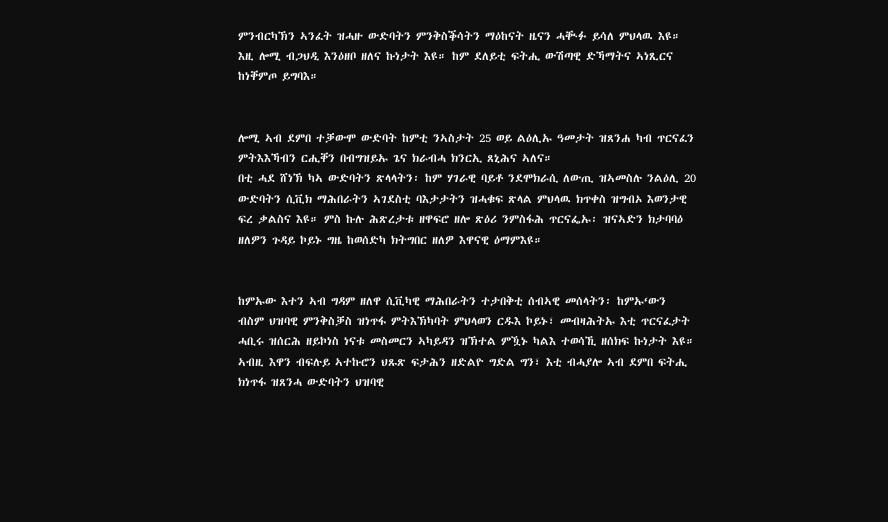ምንብርካኽን ኣንፈት ዝሓዙ ውድባትን ምንቅስቕሳትን ማዕከናት ዜናን ሓቚፉ ይሳለ ምህላዉ እዩ። እዚ ሎሚ ብጋህዲ እንዕዘቦ ዘለና ኩነታት እዩ። ከም ደለይቲ ፍትሒ ውሽጣዊ ድኻማትና ኣነጺርና ከነቐምጦ ይግባእ።


ሎሚ ኣብ ደምበ ተቓውሞ ውድባት ከምቲ ንኣስታት 25 ወይ ልዕሊኡ ዓመታት ዝጸንሐ ካብ ጥርናፈን ምትእእኻብን ርሒቐን በብግዝይኡ ጌና ክራብሓ ክንርኢ ጸኒሕና ኣለና።
በቲ ሓደ ሸነኽ ካኣ ውድባትን ጽላላትን፡ ከም ሃገራዊ ባይቶ ንደሞክራሲ ለውጢ ዝኣመስሉ ንልዕሊ 20 ውድባትን ሲቪክ ማሕበራትን ኣገደስቲ ባእታታትን ዝሓቁፍ ጽላል ምህላዉ ክጥቀስ ዝግብኦ እወንታዊ ፍረ ቃልስና እዩ። ምስ ኩሉ ሕጽረታቱ ዘዋፍሮ ዘሎ ጽዕሪ ንምስፋሕ ጥርናፌኡ፡ ዝናኣድን ክታባባዕ ዘለዎን ጉዳይ ኮይኑ ግዜ ከወሰድካ ክትግበር ዘለዎ እዋናዊ ዕማምእዩ።


ከምኡው እተን ኣብ ግዳም ዘለዋ ሲቪካዊ ማሕበራትን ተታበቅቲ ሰብኣዊ መሰላትን፡ ከምኡ‘ውን ብስም ህዝባዊ ምንቅስቓስ ዝነጥፋ ምትእኽካባት ምህላወን ርዱእ ኮይኑ፣ መብዛሕትኡ እቲ ጥርናፈታት ሓቢሩ ዝሰርሕ ዘይኮነስ ነናቱ መስመርን ኣካይዳን ዝኽተል ምዃኑ ካልእ ተወሳኺ ዘሰክፍ ኩነታት እዩ።
ኣብዚ እዋን ብፍሉይ ኣተኩሮን ህጹጽ ፍታሕን ዘድልዮ ግድል ግን፣ እቲ ብሓያሎ ኣብ ደምበ ፍትሒ ክነጥፋ ዝጸንሓ ውድባትን ህዝባዊ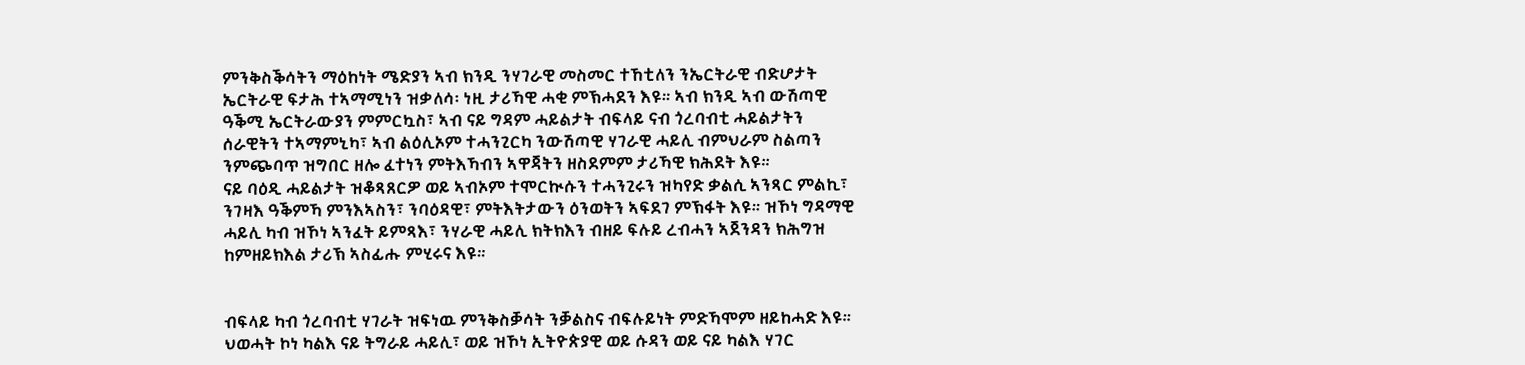ምንቅስቕሳትን ማዕከነት ሜድያን ኣብ ክንዲ ንሃገራዊ መስመር ተኸቲለን ንኤርትራዊ ብድሆታት ኤርትራዊ ፍታሕ ተኣማሚነን ዝቃለሳ፡ ነዚ ታሪኻዊ ሓቂ ምኽሓደን እዩ። ኣብ ክንዲ ኣብ ውሽጣዊ ዓቕሚ ኤርትራውያን ምምርኳስ፣ ኣብ ናይ ግዳም ሓይልታት ብፍላይ ናብ ጎረባብቲ ሓይልታትን ሰራዊትን ተኣማምኒካ፣ ኣብ ልዕሊኦም ተሓንጊርካ ንውሽጣዊ ሃገራዊ ሓይሊ ብምህራም ስልጣን ንምጭባጥ ዝግበር ዘሎ ፈተነን ምትእኻብን ኣዋጃትን ዘስደምም ታሪኻዊ ክሕደት እዩ።
ናይ ባዕዲ ሓይልታት ዝቆጻጸርዎ ወይ ኣብኦም ተሞርኲሱን ተሓንጊሩን ዝካየድ ቃልሲ ኣንጻር ምልኪ፣ ንገዛእ ዓቕምኻ ምንእኣስን፣ ንባዕዳዊ፣ ምትእትታውን ዕንወትን ኣፍደገ ምኽፋት እዩ። ዝኾነ ግዳማዊ ሓይሊ ካብ ዝኾነ ኣንፈት ይምጻእ፣ ንሃራዊ ሓይሊ ክትክእን ብዘይ ፍሉይ ረብሓን ኣጀንዳን ክሕግዝ ከምዘይክእል ታሪኽ ኣስፊሑ ምሂሩና እዩ።


ብፍላይ ካብ ጎረባብቲ ሃገራት ዝፍነዉ ምንቅስቓሳት ንቓልስና ብፍሉይነት ምድኻሞም ዘይከሓድ እዩ። ህወሓት ኮነ ካልእ ናይ ትግራይ ሓይሊ፣ ወይ ዝኾነ ኢትዮጵያዊ ወይ ሱዳን ወይ ናይ ካልእ ሃገር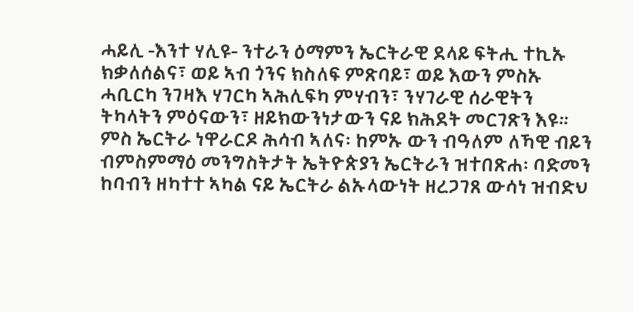ሓይሊ -እንተ ሃሊዩ- ንተራን ዕማምን ኤርትራዊ ደላይ ፍትሒ ተኪኡ ክቃለሰልና፣ ወይ ኣብ ጎንና ክስለፍ ምጽባይ፣ ወይ እውን ምስኡ ሓቢርካ ንገዛእ ሃገርካ ኣሕሊፍካ ምሃብን፣ ንሃገራዊ ሰራዊትን ትካላትን ምዕናውን፣ ዘይክውንነታውን ናይ ክሕደት መርገጽን እዩ። ምስ ኤርትራ ነዋራርዶ ሕሳብ ኣለና፡ ከምኡ ውን ብዓለም ለኻዊ ብይን ብምስምማዕ መንግስትታት ኤትዮጵያን ኤርትራን ዝተበጽሐ፡ ባድመን ከባብን ዘካተተ ኣካል ናይ ኤርትራ ልኡላውነት ዘረጋገጸ ውሳነ ዝብድህ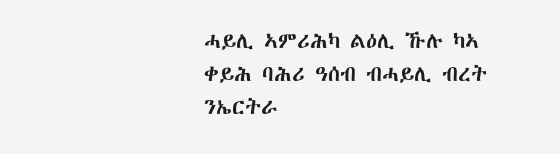ሓይሊ ኣምሪሕካ ልዕሊ ኹሉ ካኣ ቀይሕ ባሕሪ ዓሰብ ብሓይሊ ብረት ንኤርትራ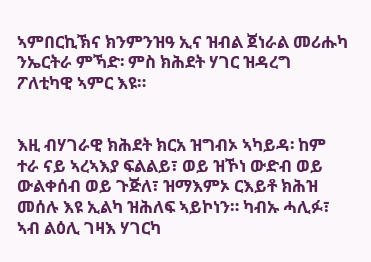ኣምበርኪኽና ክንምንዝዓ ኢና ዝብል ጀነራል መሪሑካ ንኤርትራ ምኻድ፡ ምስ ክሕደት ሃገር ዝዳረግ ፖለቲካዊ ኣምር እዩ።


እዚ ብሃገራዊ ክሕደት ክርአ ዝግብኦ ኣካይዳ፡ ከም ተራ ናይ ኣረኣእያ ፍልልይ፣ ወይ ዝኾነ ውድብ ወይ ውልቀሰብ ወይ ጉጅለ፣ ዝማእምኦ ርእይቶ ክሕዝ መሰሉ እዩ ኢልካ ዝሕለፍ ኣይኮነን። ካብኡ ሓሊፉ፣ ኣብ ልዕሊ ገዛእ ሃገርካ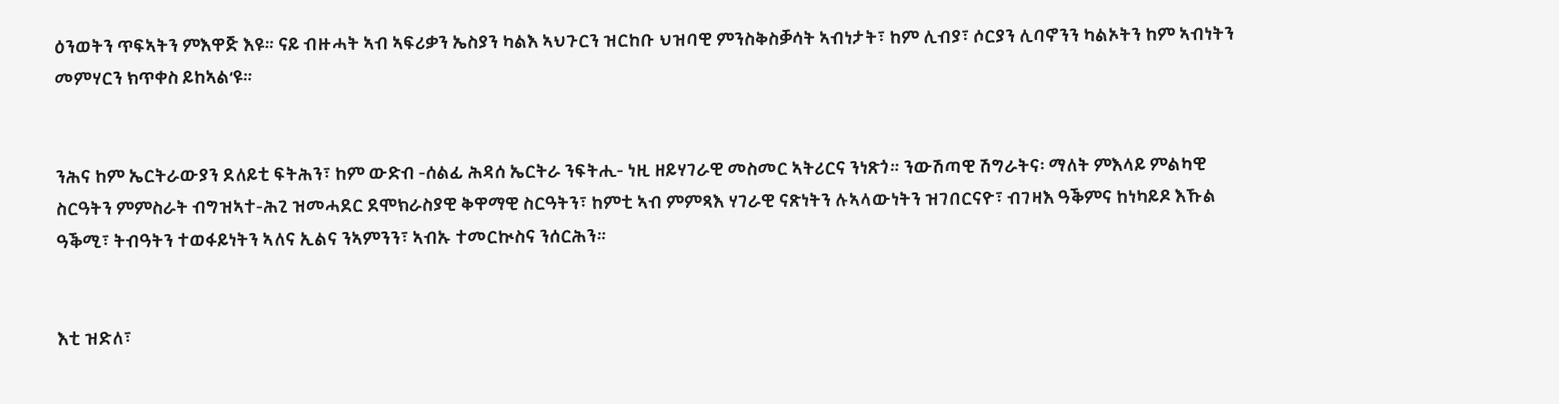ዕንወትን ጥፍኣትን ምእዋጅ እዩ። ናይ ብዙሓት ኣብ ኣፍሪቃን ኤስያን ካልእ ኣህጉርን ዝርከቡ ህዝባዊ ምንስቅስቓሳት ኣብነታት፣ ከም ሊብያ፣ ሶርያን ሊባኖንን ካልኦትን ከም ኣብነትን መምሃርን ክጥቀስ ይከኣል‘ዩ።


ንሕና ከም ኤርትራውያን ደለይቲ ፍትሕን፣ ከም ውድብ -ሰልፊ ሕዳሰ ኤርትራ ንፍትሒ- ነዚ ዘይሃገራዊ መስመር ኣትሪርና ንነጽጎ። ንውሽጣዊ ሽግራትና፡ ማለት ምእላይ ምልካዊ ስርዓትን ምምስራት ብግዝኣተ-ሕጊ ዝመሓደር ደሞክራስያዊ ቅዋማዊ ስርዓትን፣ ከምቲ ኣብ ምምጻእ ሃገራዊ ናጽነትን ሉኣላውነትን ዝገበርናዮ፣ ብገዛእ ዓቕምና ከነካይዶ እኹል ዓቕሚ፣ ትብዓትን ተወፋይነትን ኣለና ኢልና ንኣምንን፣ ኣብኡ ተመርኲስና ንሰርሕን።


እቲ ዝድለ፣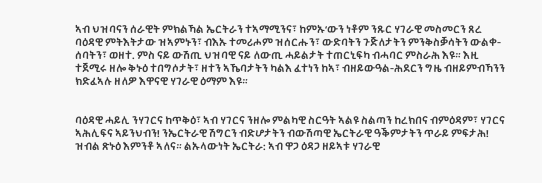ኣብ ህዝባናን ሰራዊት ምክልኻል ኤርትራን ተኣማሚንና፣ ከምኡ‘ውን ነቶም ንጹር ሃገራዊ መስመርን ጸረ ባዕዳዊ ምትእትታው ዝኣምኑን፣ ብእኡ ተመሪሖም ዝሰርሑን፣ ውድባትን ጉጅለታትን ምንቅስቓሳትን ውልቀ-ሰባትን፣ ወዘተ. ምስ ናይ ውሽጢ ህዝባዊ ናይ ለውጢ ሓይልታት ተጠርኒፍካ ብሓባር ምስራሕ እዩ። እዚ ተጀሚሩ ዘሎ ቅኑዕ ተበግሶታት፣ ዘተን ኣኼባታትን ካልእ ፈተነን ከኣ፣ ብዘይውዓል-ሕደርን ግዜ ብዘይምብኻንን ክድፈኣሉ ዘለዎ እዋናዊ ሃገራዊ ዕማም እዩ።


ባዕዳዊ ሓይሊ ንሃገርና ከጥቅዕ፣ ኣብ ሃገርና ንዘሎ ምልካዊ ስርዓት ኣልዩ ስልጣን ከረክበና ብምዕዳም፣ ሃገርና ኣሕሊፍና ኣይንህብን! ንኤርትራዊ ሽግርን ብድሆታትን ብውሽጣዊ ኤርትራዊ ዓቕምታትን ጥራይ ምፍታሕ! ዝብል ጽኑዕ እምንቶ ኣለና። ልኡላውነት ኤርትራ: ኣብ ዋጋ ዕዳጋ ዘይኣቱ ሃገራዊ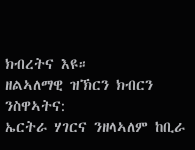ክብረትና እዩ።
ዘልኣለማዊ ዝኽርን ክብርን ንስዋኣትና:
ኤርትራ ሃገርና ንዘላኣለም ከቢራ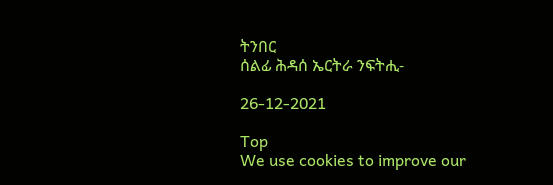ትንበር
ሰልፊ ሕዳሰ ኤርትራ ንፍትሒ-

26-12-2021

Top
We use cookies to improve our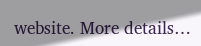website. More details…